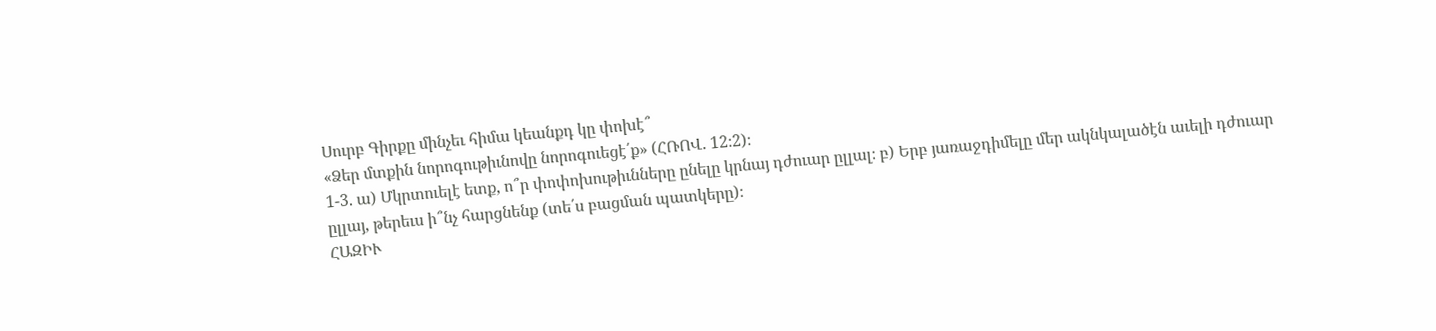Սուրբ Գիրքը մինչեւ հիմա կեանքդ կը փոխէ՞
«Ձեր մտքին նորոգութիւնովը նորոգուեցէ՛ք» (ՀՌՈՎ. 12։2)։
1-3. ա) Մկրտուելէ ետք, ո՞ր փոփոխութիւնները ընելը կրնայ դժուար ըլլալ։ բ) Երբ յառաջդիմելը մեր ակնկալածէն աւելի դժուար ըլլայ, թերեւս ի՞նչ հարցնենք (տե՛ս բացման պատկերը)։
ՀԱԶԻՒ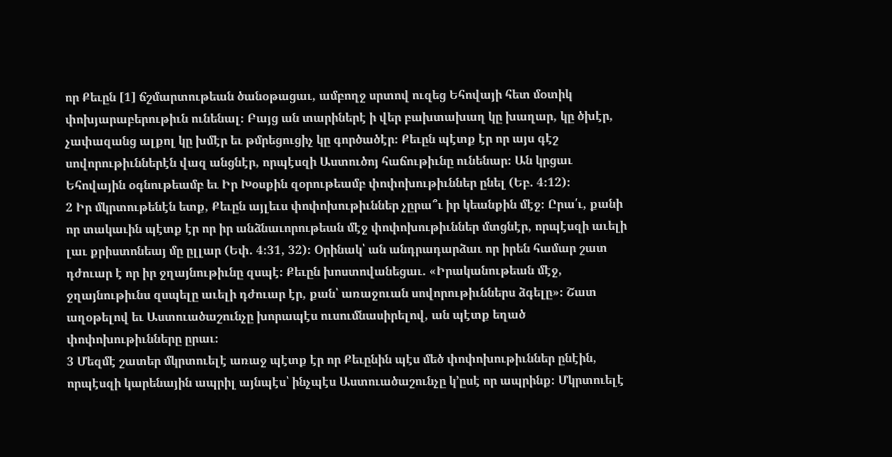որ Քեւըն [1] ճշմարտութեան ծանօթացաւ, ամբողջ սրտով ուզեց Եհովայի հետ մօտիկ փոխյարաբերութիւն ունենալ։ Բայց ան տարիներէ ի վեր բախտախաղ կը խաղար, կը ծխէր, չափազանց ալքոլ կը խմէր եւ թմրեցուցիչ կը գործածէր։ Քեւըն պէտք էր որ այս գէշ սովորութիւններէն վազ անցնէր, որպէսզի Աստուծոյ հաճութիւնը ունենար։ Ան կրցաւ Եհովային օգնութեամբ եւ Իր Խօսքին զօրութեամբ փոփոխութիւններ ընել (Եբ. 4։12)։
2 Իր մկրտութենէն ետք, Քեւըն այլեւս փոփոխութիւններ չըրա՞ւ իր կեանքին մէջ։ Ըրա՛ւ, քանի որ տակաւին պէտք էր որ իր անձնաւորութեան մէջ փոփոխութիւններ մտցնէր, որպէսզի աւելի լաւ քրիստոնեայ մը ըլլար (Եփ. 4։31, 32)։ Օրինակ՝ ան անդրադարձաւ որ իրեն համար շատ դժուար է որ իր ջղայնութիւնը զսպէ։ Քեւըն խոստովանեցաւ. «Իրականութեան մէջ, ջղայնութիւնս զսպելը աւելի դժուար էր, քան՝ առաջուան սովորութիւններս ձգելը»։ Շատ աղօթելով եւ Աստուածաշունչը խորապէս ուսումնասիրելով, ան պէտք եղած փոփոխութիւնները ըրաւ։
3 Մեզմէ շատեր մկրտուելէ առաջ պէտք էր որ Քեւընին պէս մեծ փոփոխութիւններ ընէին, որպէսզի կարենային ապրիլ այնպէս՝ ինչպէս Աստուածաշունչը կ’ըսէ որ ապրինք։ Մկրտուելէ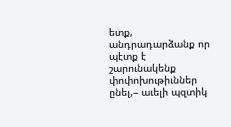ետք, անդրադարձանք որ պէտք է շարունակենք փոփոխութիւններ ընել,– աւելի պզտիկ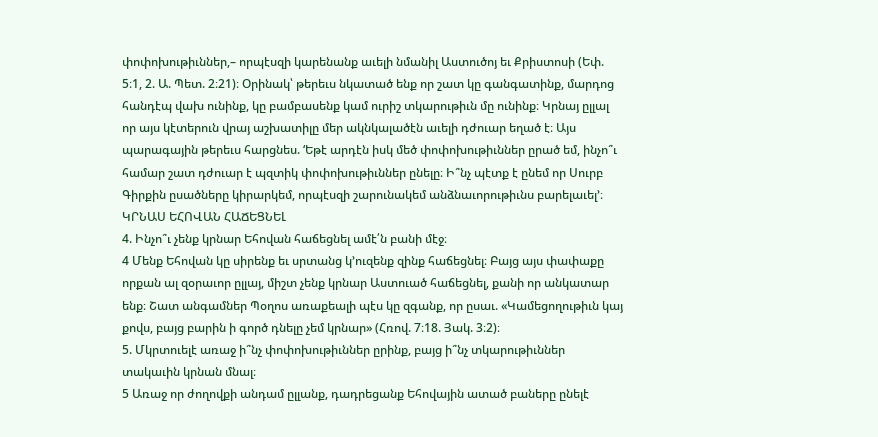փոփոխութիւններ,– որպէսզի կարենանք աւելի նմանիլ Աստուծոյ եւ Քրիստոսի (Եփ. 5։1, 2. Ա. Պետ. 2։21)։ Օրինակ՝ թերեւս նկատած ենք որ շատ կը գանգատինք, մարդոց հանդէպ վախ ունինք, կը բամբասենք կամ ուրիշ տկարութիւն մը ունինք։ Կրնայ ըլլալ որ այս կէտերուն վրայ աշխատիլը մեր ակնկալածէն աւելի դժուար եղած է։ Այս պարագային թերեւս հարցնես. ‘Եթէ արդէն իսկ մեծ փոփոխութիւններ ըրած եմ, ինչո՞ւ համար շատ դժուար է պզտիկ փոփոխութիւններ ընելը։ Ի՞նչ պէտք է ընեմ որ Սուրբ Գիրքին ըսածները կիրարկեմ, որպէսզի շարունակեմ անձնաւորութիւնս բարելաւել’։
ԿՐՆԱՍ ԵՀՈՎԱՆ ՀԱՃԵՑՆԵԼ
4. Ինչո՞ւ չենք կրնար Եհովան հաճեցնել ամէ՛ն բանի մէջ։
4 Մենք Եհովան կը սիրենք եւ սրտանց կ’ուզենք զինք հաճեցնել։ Բայց այս փափաքը որքան ալ զօրաւոր ըլլայ, միշտ չենք կրնար Աստուած հաճեցնել, քանի որ անկատար ենք։ Շատ անգամներ Պօղոս առաքեալի պէս կը զգանք, որ ըսաւ. «Կամեցողութիւն կայ քովս, բայց բարին ի գործ դնելը չեմ կրնար» (Հռով. 7։18. Յակ. 3։2)։
5. Մկրտուելէ առաջ ի՞նչ փոփոխութիւններ ըրինք, բայց ի՞նչ տկարութիւններ տակաւին կրնան մնալ։
5 Առաջ որ ժողովքի անդամ ըլլանք, դադրեցանք Եհովային ատած բաները ընելէ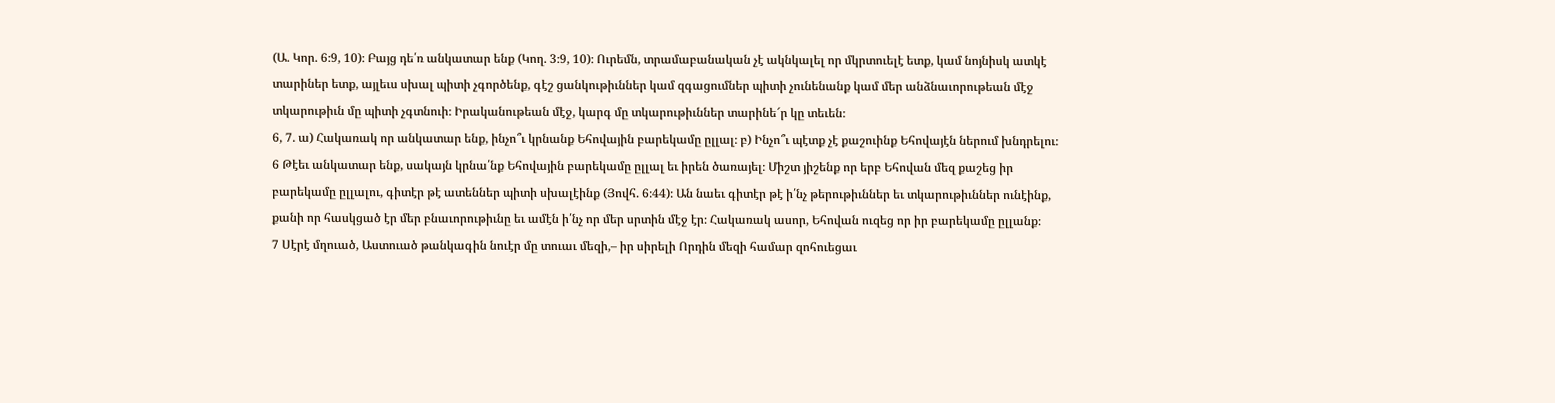(Ա. Կոր. 6։9, 10)։ Բայց դե՛ռ անկատար ենք (Կող. 3։9, 10)։ Ուրեմն, տրամաբանական չէ ակնկալել որ մկրտուելէ ետք, կամ նոյնիսկ ատկէ տարիներ ետք, այլեւս սխալ պիտի չգործենք, գէշ ցանկութիւններ կամ զգացումներ պիտի չունենանք կամ մեր անձնաւորութեան մէջ տկարութիւն մը պիտի չգտնուի։ Իրականութեան մէջ, կարգ մը տկարութիւններ տարինե՜ր կը տեւեն։
6, 7. ա) Հակառակ որ անկատար ենք, ինչո՞ւ կրնանք Եհովային բարեկամը ըլլալ։ բ) Ինչո՞ւ պէտք չէ քաշուինք Եհովայէն ներում խնդրելու։
6 Թէեւ անկատար ենք, սակայն կրնա՛նք Եհովային բարեկամը ըլլալ եւ իրեն ծառայել։ Միշտ յիշենք որ երբ Եհովան մեզ քաշեց իր բարեկամը ըլլալու, գիտէր թէ ատեններ պիտի սխալէինք (Յովհ. 6։44)։ Ան նաեւ գիտէր թէ ի՛նչ թերութիւններ եւ տկարութիւններ ունէինք, քանի որ հասկցած էր մեր բնաւորութիւնը եւ ամէն ի՛նչ որ մեր սրտին մէջ էր։ Հակառակ ասոր, Եհովան ուզեց որ իր բարեկամը ըլլանք։
7 Սէրէ մղուած, Աստուած թանկագին նուէր մը տուաւ մեզի,– իր սիրելի Որդին մեզի համար զոհուեցաւ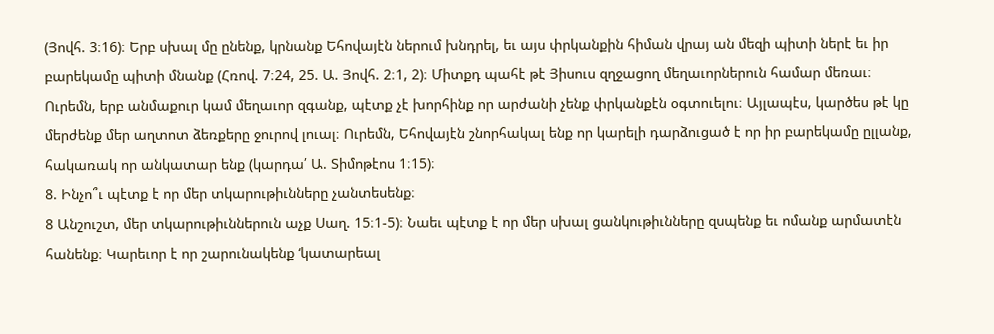(Յովհ. 3։16)։ Երբ սխալ մը ընենք, կրնանք Եհովայէն ներում խնդրել, եւ այս փրկանքին հիման վրայ ան մեզի պիտի ներէ եւ իր բարեկամը պիտի մնանք (Հռով. 7։24, 25. Ա. Յովհ. 2։1, 2)։ Միտքդ պահէ թէ Յիսուս զղջացող մեղաւորներուն համար մեռաւ։ Ուրեմն, երբ անմաքուր կամ մեղաւոր զգանք, պէտք չէ խորհինք որ արժանի չենք փրկանքէն օգտուելու։ Այլապէս, կարծես թէ կը մերժենք մեր աղտոտ ձեռքերը ջուրով լուալ։ Ուրեմն, Եհովայէն շնորհակալ ենք որ կարելի դարձուցած է որ իր բարեկամը ըլլանք, հակառակ որ անկատար ենք (կարդա՛ Ա. Տիմոթէոս 1։15)։
8. Ինչո՞ւ պէտք է որ մեր տկարութիւնները չանտեսենք։
8 Անշուշտ, մեր տկարութիւններուն աչք Սաղ. 15։1-5)։ Նաեւ պէտք է որ մեր սխալ ցանկութիւնները զսպենք եւ ոմանք արմատէն հանենք։ Կարեւոր է որ շարունակենք ‘կատարեալ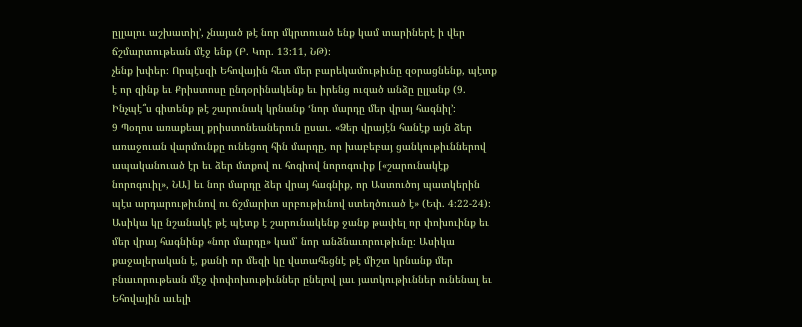ըլլալու աշխատիլ’, չնայած թէ նոր մկրտուած ենք կամ տարիներէ ի վեր ճշմարտութեան մէջ ենք (Բ. Կոր. 13։11, ՆԹ)։
չենք խփեր։ Որպէսզի Եհովային հետ մեր բարեկամութիւնը զօրացնենք, պէտք է որ զինք եւ Քրիստոսը ընդօրինակենք եւ իրենց ուզած անձը ըլլանք (9. Ինչպէ՞ս գիտենք թէ շարունակ կրնանք ‘նոր մարդը մեր վրայ հագնիլ’։
9 Պօղոս առաքեալ քրիստոնեաներուն ըսաւ. «Ձեր վրայէն հանէք այն ձեր առաջուան վարմունքը ունեցող հին մարդը, որ խաբեբայ ցանկութիւններով ապականուած էր եւ ձեր մտքով ու հոգիով նորոգուիք [«շարունակէք նորոգուիլ», ՆԱ] եւ նոր մարդը ձեր վրայ հագնիք, որ Աստուծոյ պատկերին պէս արդարութիւնով ու ճշմարիտ սրբութիւնով ստեղծուած է» (Եփ. 4։22-24)։ Ասիկա կը նշանակէ թէ պէտք է շարունակենք ջանք թափել որ փոխուինք եւ մեր վրայ հագնինք «նոր մարդը» կամ՝ նոր անձնաւորութիւնը։ Ասիկա քաջալերական է, քանի որ մեզի կը վստահեցնէ թէ միշտ կրնանք մեր բնաւորութեան մէջ փոփոխութիւններ ընելով լաւ յատկութիւններ ունենալ եւ Եհովային աւելի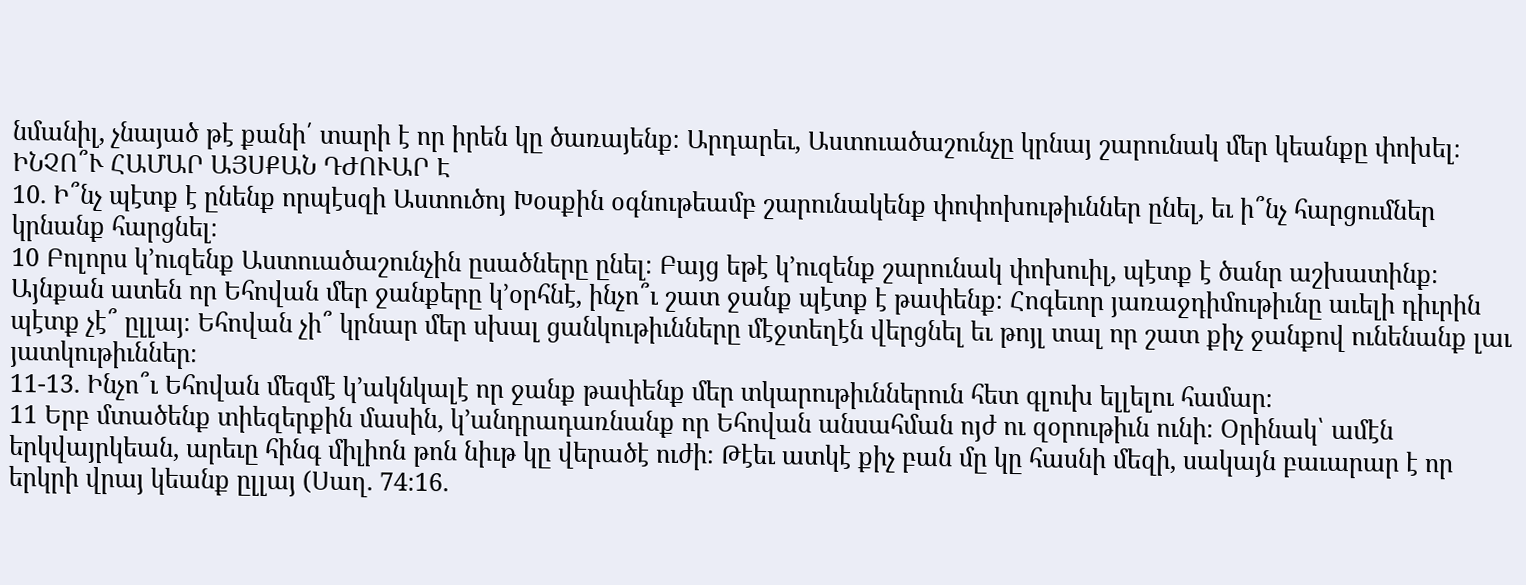նմանիլ, չնայած թէ քանի՛ տարի է որ իրեն կը ծառայենք։ Արդարեւ, Աստուածաշունչը կրնայ շարունակ մեր կեանքը փոխել։
ԻՆՉՈ՞Ւ ՀԱՄԱՐ ԱՅՍՔԱՆ ԴԺՈՒԱՐ Է
10. Ի՞նչ պէտք է ընենք որպէսզի Աստուծոյ Խօսքին օգնութեամբ շարունակենք փոփոխութիւններ ընել, եւ ի՞նչ հարցումներ կրնանք հարցնել։
10 Բոլորս կ’ուզենք Աստուածաշունչին ըսածները ընել։ Բայց եթէ կ’ուզենք շարունակ փոխուիլ, պէտք է ծանր աշխատինք։ Այնքան ատեն որ Եհովան մեր ջանքերը կ’օրհնէ, ինչո՞ւ շատ ջանք պէտք է թափենք։ Հոգեւոր յառաջդիմութիւնը աւելի դիւրին պէտք չէ՞ ըլլայ։ Եհովան չի՞ կրնար մեր սխալ ցանկութիւնները մէջտեղէն վերցնել եւ թոյլ տալ որ շատ քիչ ջանքով ունենանք լաւ յատկութիւններ։
11-13. Ինչո՞ւ Եհովան մեզմէ կ’ակնկալէ որ ջանք թափենք մեր տկարութիւններուն հետ գլուխ ելլելու համար։
11 Երբ մտածենք տիեզերքին մասին, կ’անդրադառնանք որ Եհովան անսահման ոյժ ու զօրութիւն ունի։ Օրինակ՝ ամէն երկվայրկեան, արեւը հինգ միլիոն թոն նիւթ կը վերածէ ուժի։ Թէեւ ատկէ քիչ բան մը կը հասնի մեզի, սակայն բաւարար է որ երկրի վրայ կեանք ըլլայ (Սաղ. 74։16.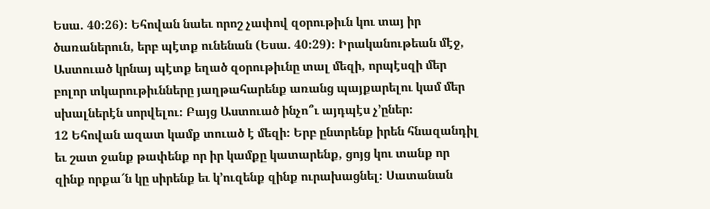Եսա. 40։26)։ Եհովան նաեւ որոշ չափով զօրութիւն կու տայ իր ծառաներուն, երբ պէտք ունենան (Եսա. 40։29)։ Իրականութեան մէջ, Աստուած կրնայ պէտք եղած զօրութիւնը տալ մեզի, որպէսզի մեր բոլոր տկարութիւնները յաղթահարենք առանց պայքարելու կամ մեր սխալներէն սորվելու։ Բայց Աստուած ինչո՞ւ այդպէս չ’ըներ։
12 Եհովան ազատ կամք տուած է մեզի։ Երբ ընտրենք իրեն հնազանդիլ եւ շատ ջանք թափենք որ իր կամքը կատարենք, ցոյց կու տանք որ զինք որքա՜ն կը սիրենք եւ կ’ուզենք զինք ուրախացնել։ Սատանան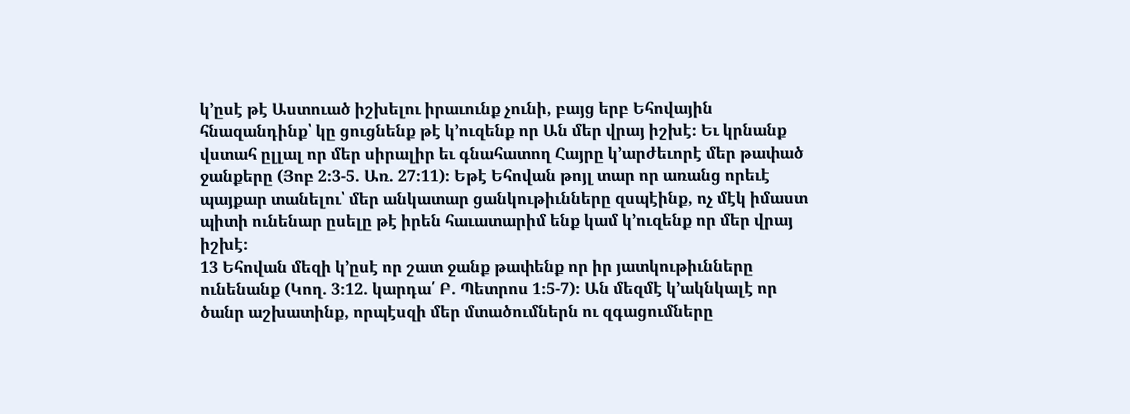կ’ըսէ թէ Աստուած իշխելու իրաւունք չունի, բայց երբ Եհովային հնազանդինք՝ կը ցուցնենք թէ կ’ուզենք որ Ան մեր վրայ իշխէ։ Եւ կրնանք վստահ ըլլալ որ մեր սիրալիր եւ գնահատող Հայրը կ’արժեւորէ մեր թափած ջանքերը (Յոբ 2։3-5. Առ. 27։11)։ Եթէ Եհովան թոյլ տար որ առանց որեւէ պայքար տանելու՝ մեր անկատար ցանկութիւնները զսպէինք, ոչ մէկ իմաստ պիտի ունենար ըսելը թէ իրեն հաւատարիմ ենք կամ կ’ուզենք որ մեր վրայ իշխէ։
13 Եհովան մեզի կ’ըսէ որ շատ ջանք թափենք որ իր յատկութիւնները ունենանք (Կող. 3։12. կարդա՛ Բ. Պետրոս 1։5-7)։ Ան մեզմէ կ’ակնկալէ որ ծանր աշխատինք, որպէսզի մեր մտածումներն ու զգացումները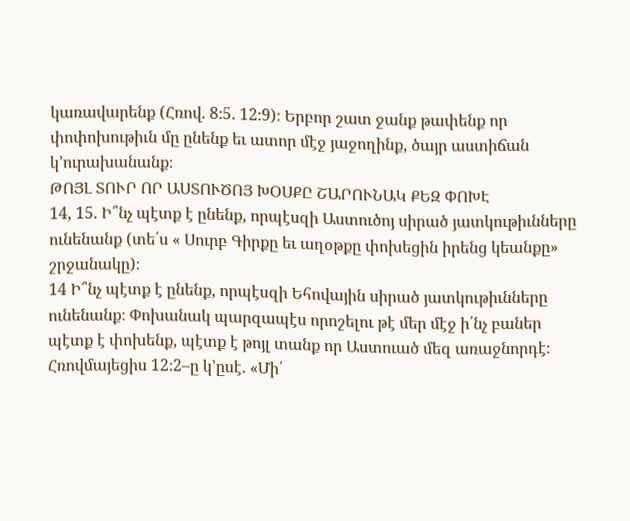կառավարենք (Հռով. 8։5. 12։9)։ Երբոր շատ ջանք թափենք որ փոփոխութիւն մը ընենք եւ ատոր մէջ յաջողինք, ծայր աստիճան կ’ուրախանանք։
ԹՈՅԼ ՏՈՒՐ ՈՐ ԱՍՏՈՒԾՈՅ ԽՕՍՔԸ ՇԱՐՈՒՆԱԿ ՔԵԶ ՓՈԽԷ
14, 15. Ի՞նչ պէտք է ընենք, որպէսզի Աստուծոյ սիրած յատկութիւնները ունենանք (տե՛ս « Սուրբ Գիրքը եւ աղօթքը փոխեցին իրենց կեանքը» շրջանակը)։
14 Ի՞նչ պէտք է ընենք, որպէսզի Եհովային սիրած յատկութիւնները ունենանք։ Փոխանակ պարզապէս որոշելու թէ մեր մէջ ի՛նչ բաներ պէտք է փոխենք, պէտք է թոյլ տանք որ Աստուած մեզ առաջնորդէ։ Հռովմայեցիս 12։2–ը կ’ըսէ. «Մի՛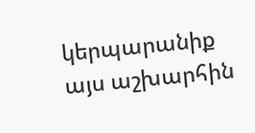կերպարանիք այս աշխարհին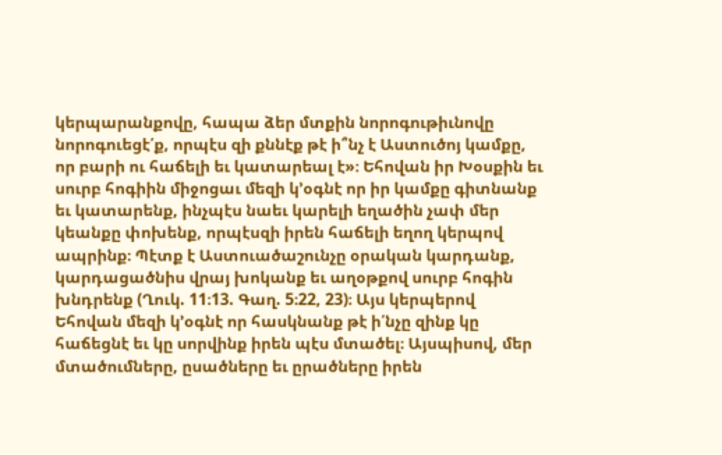կերպարանքովը, հապա ձեր մտքին նորոգութիւնովը նորոգուեցէ՛ք, որպէս զի քննէք թէ ի՞նչ է Աստուծոյ կամքը, որ բարի ու հաճելի եւ կատարեալ է»։ Եհովան իր Խօսքին եւ սուրբ հոգիին միջոցաւ մեզի կ’օգնէ որ իր կամքը գիտնանք եւ կատարենք, ինչպէս նաեւ կարելի եղածին չափ մեր կեանքը փոխենք, որպէսզի իրեն հաճելի եղող կերպով ապրինք։ Պէտք է Աստուածաշունչը օրական կարդանք, կարդացածնիս վրայ խոկանք եւ աղօթքով սուրբ հոգին խնդրենք (Ղուկ. 11։13. Գաղ. 5։22, 23)։ Այս կերպերով Եհովան մեզի կ’օգնէ որ հասկնանք թէ ի՛նչը զինք կը հաճեցնէ եւ կը սորվինք իրեն պէս մտածել։ Այսպիսով, մեր մտածումները, ըսածները եւ ըրածները իրեն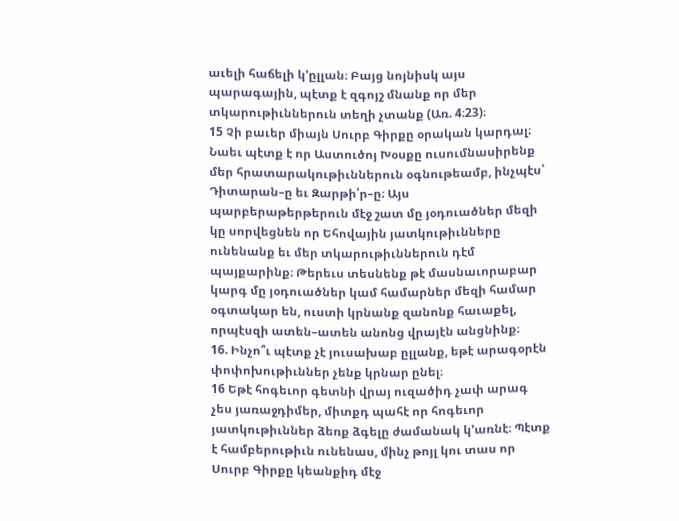աւելի հաճելի կ’ըլլան։ Բայց նոյնիսկ այս պարագային, պէտք է զգոյշ մնանք որ մեր տկարութիւններուն տեղի չտանք (Առ. 4։23)։
15 Չի բաւեր միայն Սուրբ Գիրքը օրական կարդալ։ Նաեւ պէտք է որ Աստուծոյ Խօսքը ուսումնասիրենք մեր հրատարակութիւններուն օգնութեամբ, ինչպէս՝ Դիտարան–ը եւ Զարթի՛ր–ը։ Այս պարբերաթերթերուն մէջ շատ մը յօդուածներ մեզի կը սորվեցնեն որ Եհովային յատկութիւնները ունենանք եւ մեր տկարութիւններուն դէմ պայքարինք։ Թերեւս տեսնենք թէ մասնաւորաբար կարգ մը յօդուածներ կամ համարներ մեզի համար օգտակար են, ուստի կրնանք զանոնք հաւաքել, որպէսզի ատեն–ատեն անոնց վրայէն անցնինք։
16. Ինչո՞ւ պէտք չէ յուսախաբ ըլլանք, եթէ արագօրէն փոփոխութիւններ չենք կրնար ընել։
16 Եթէ հոգեւոր գետնի վրայ ուզածիդ չափ արագ չես յառաջդիմեր, միտքդ պահէ որ հոգեւոր յատկութիւններ ձեռք ձգելը ժամանակ կ’առնէ։ Պէտք է համբերութիւն ունենաս, մինչ թոյլ կու տաս որ Սուրբ Գիրքը կեանքիդ մէջ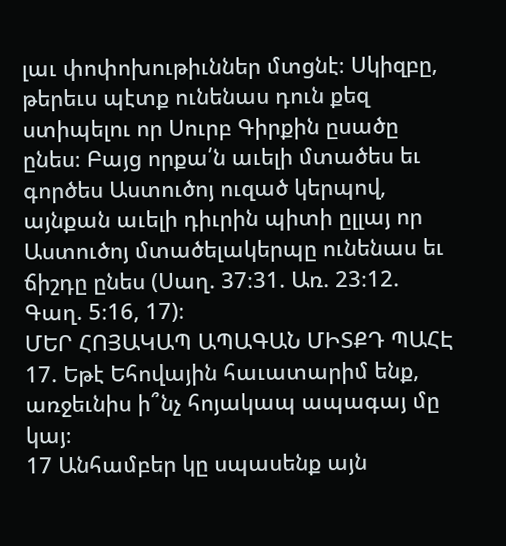լաւ փոփոխութիւններ մտցնէ։ Սկիզբը, թերեւս պէտք ունենաս դուն քեզ ստիպելու որ Սուրբ Գիրքին ըսածը ընես։ Բայց որքա՛ն աւելի մտածես եւ գործես Աստուծոյ ուզած կերպով, այնքան աւելի դիւրին պիտի ըլլայ որ Աստուծոյ մտածելակերպը ունենաս եւ ճիշդը ընես (Սաղ. 37։31. Առ. 23։12. Գաղ. 5։16, 17)։
ՄԵՐ ՀՈՅԱԿԱՊ ԱՊԱԳԱՆ ՄԻՏՔԴ ՊԱՀԷ
17. Եթէ Եհովային հաւատարիմ ենք, առջեւնիս ի՞նչ հոյակապ ապագայ մը կայ։
17 Անհամբեր կը սպասենք այն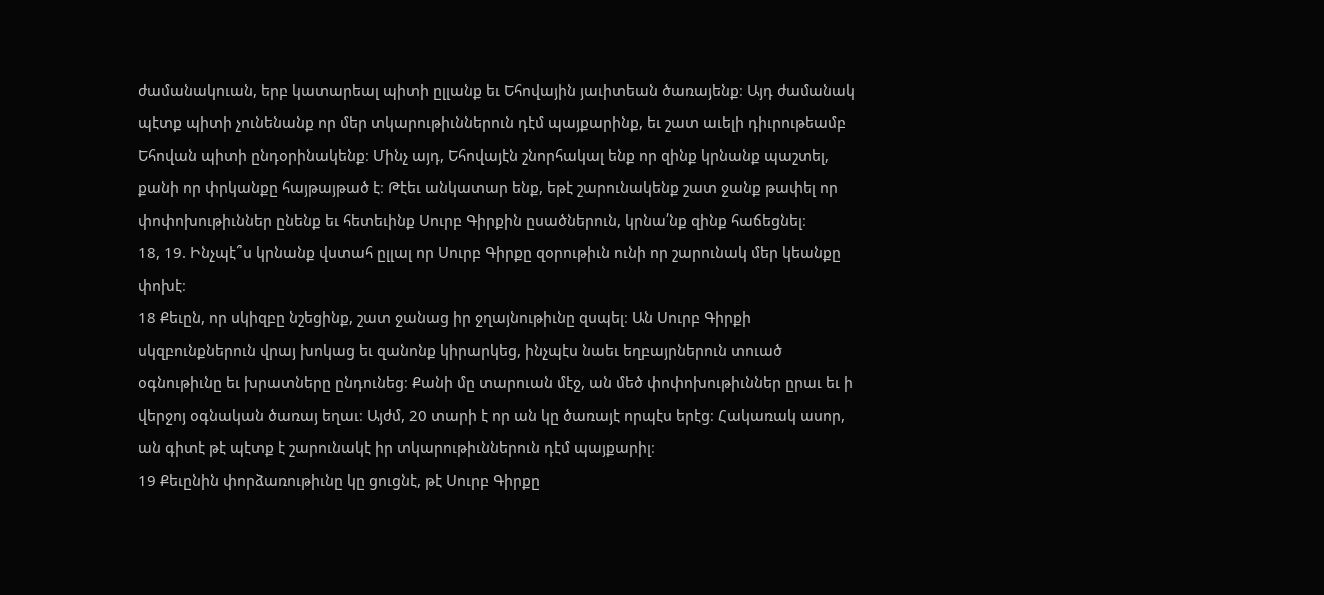ժամանակուան, երբ կատարեալ պիտի ըլլանք եւ Եհովային յաւիտեան ծառայենք։ Այդ ժամանակ պէտք պիտի չունենանք որ մեր տկարութիւններուն դէմ պայքարինք, եւ շատ աւելի դիւրութեամբ Եհովան պիտի ընդօրինակենք։ Մինչ այդ, Եհովայէն շնորհակալ ենք որ զինք կրնանք պաշտել, քանի որ փրկանքը հայթայթած է։ Թէեւ անկատար ենք, եթէ շարունակենք շատ ջանք թափել որ փոփոխութիւններ ընենք եւ հետեւինք Սուրբ Գիրքին ըսածներուն, կրնա՛նք զինք հաճեցնել։
18, 19. Ինչպէ՞ս կրնանք վստահ ըլլալ որ Սուրբ Գիրքը զօրութիւն ունի որ շարունակ մեր կեանքը փոխէ։
18 Քեւըն, որ սկիզբը նշեցինք, շատ ջանաց իր ջղայնութիւնը զսպել։ Ան Սուրբ Գիրքի սկզբունքներուն վրայ խոկաց եւ զանոնք կիրարկեց, ինչպէս նաեւ եղբայրներուն տուած օգնութիւնը եւ խրատները ընդունեց։ Քանի մը տարուան մէջ, ան մեծ փոփոխութիւններ ըրաւ եւ ի վերջոյ օգնական ծառայ եղաւ։ Այժմ, 20 տարի է որ ան կը ծառայէ որպէս երէց։ Հակառակ ասոր, ան գիտէ թէ պէտք է շարունակէ իր տկարութիւններուն դէմ պայքարիլ։
19 Քեւընին փորձառութիւնը կը ցուցնէ, թէ Սուրբ Գիրքը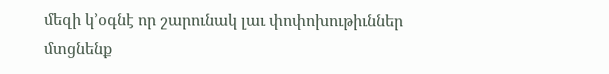մեզի կ’օգնէ որ շարունակ լաւ փոփոխութիւններ մտցնենք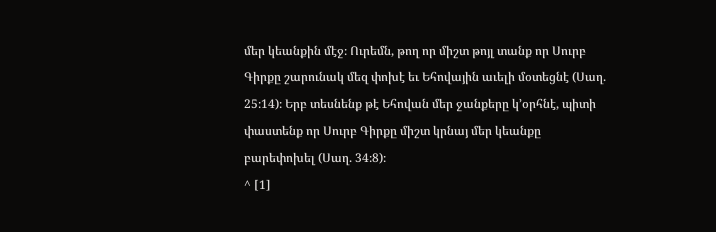մեր կեանքին մէջ։ Ուրեմն, թող որ միշտ թոյլ տանք որ Սուրբ Գիրքը շարունակ մեզ փոխէ եւ Եհովային աւելի մօտեցնէ (Սաղ. 25։14)։ Երբ տեսնենք թէ Եհովան մեր ջանքերը կ’օրհնէ, պիտի փաստենք որ Սուրբ Գիրքը միշտ կրնայ մեր կեանքը բարեփոխել (Սաղ. 34։8)։
^ [1]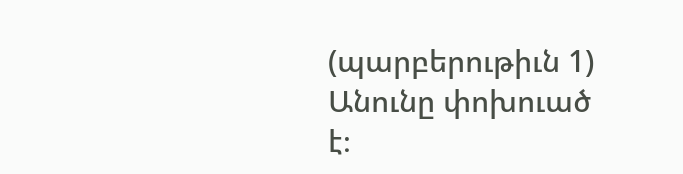(պարբերութիւն 1) Անունը փոխուած է։